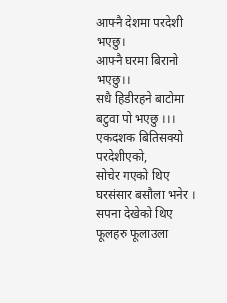आफ्नै देशमा परदेशी भएछु।
आफ्नै घरमा बिरानो भएछु।।
सधै हिडीरहने बाटोमा बटुवा पो भएछु ।।।
एकदशक बितिसक्यो परदेशीएको,
सोचेर गएको थिए घरसंसार बसौला भनेर ।
सपना देखेको थिए फूलहरु फूलाउला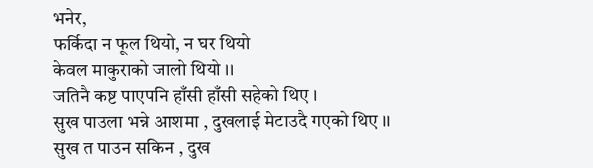भनेर,
फर्किदा न फूल थियो, न घर थियो
केवल माकुराको जालो थियो ।।
जतिनै कष्ट पाएपनि हाँसी हाँसी सहेको थिए ।
सुख पाउला भन्ने आशमा , दुखलाई मेटाउदै गएको थिए ।।
सुख त पाउन सकिन , दुख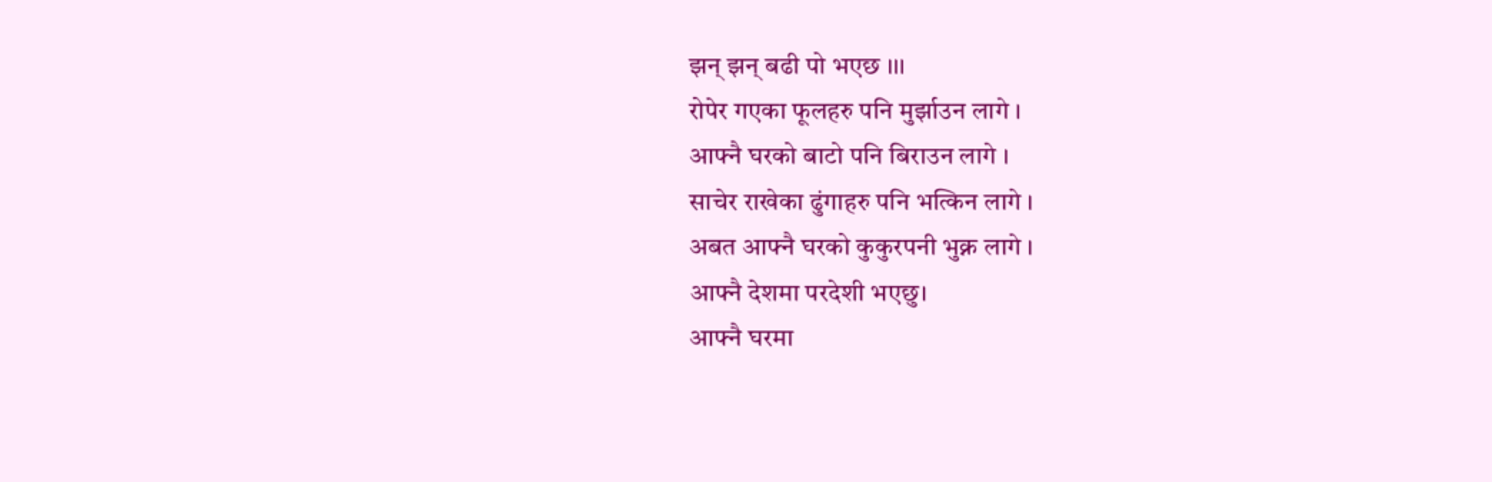झन् झन् बढी पो भएछ ।।।
रोपेर गएका फूलहरु पनि मुर्झाउन लागे ।
आफ्नै घरको बाटो पनि बिराउन लागे ।
साचेर राखेका ढुंगाहरु पनि भत्किन लागे ।
अबत आफ्नै घरको कुकुरपनी भुक्न लागे ।
आफ्नै देशमा परदेशी भएछु।
आफ्नै घरमा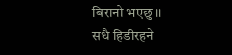बिरानो भएछु।।
सधै हिडीरहने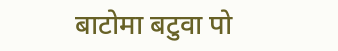बाटोमा बटुवा पो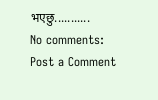भएछु...........
No comments:
Post a Comment